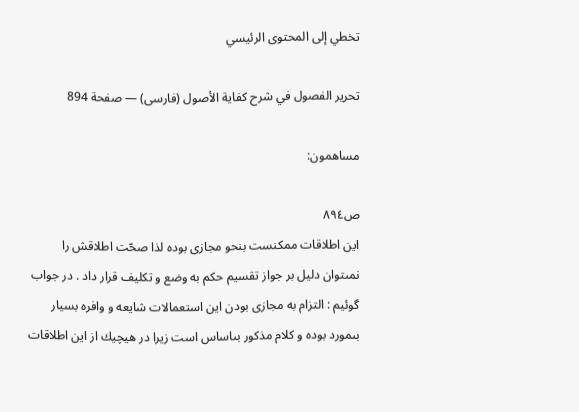تخطي إلى المحتوى الرئيسي

تحرير الفصول في شرح كفاية الأصول (فارسى) — صفحة 894

مساهمون:

ص٨٩٤
اين اطلاقات ممكنست بنحو مجازى بوده لذا صحّت اطلاقش را نمىتوان دليل بر جواز تقسيم حكم به وضع و تكليف قرار داد . در جواب گوئيم : التزام به مجازى بودن اين استعمالات شايعه و وافره بسيار بىمورد بوده و كلام مذكور بىاساس است زيرا در هيچيك از اين اطلاقات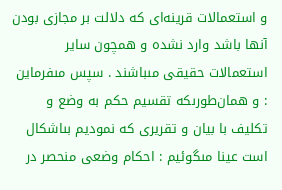و استعمالات قرينه‌اى كه دلالت بر مجازى بودن آنها باشد وارد نشده و همچون ساير استعمالات حقيقى مىباشند . سپس مىفرماين : و همان‌طورىكه تقسيم حكم به وضع و تكليف با بيان و تقريرى كه نموديم بىاشكال است عينا مىگوئيم : احكام وضعى منحصر در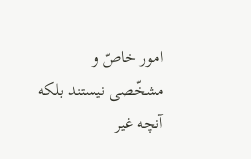امور خاصّ و مشخّصى نيستند بلكه آنچه غير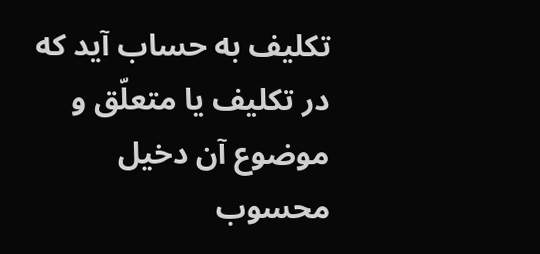تكليف به حساب آيد كه در تكليف يا متعلّق و موضوع آن دخيل محسوب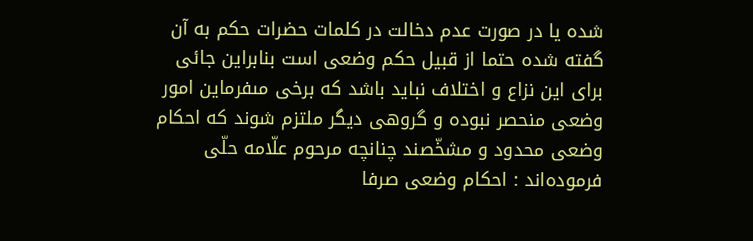شده يا در صورت عدم دخالت در كلمات حضرات حكم به آن گفته شده حتما از قبيل حكم وضعى است بنابراين جائى براى اين نزاع و اختلاف نبايد باشد كه برخى مىفرماين امور وضعى منحصر نبوده و گروهى ديگر ملتزم شوند كه احكام وضعى محدود و مشخّصند چنانچه مرحوم علّامه حلّى فرموده‌اند : احكام وضعى صرفا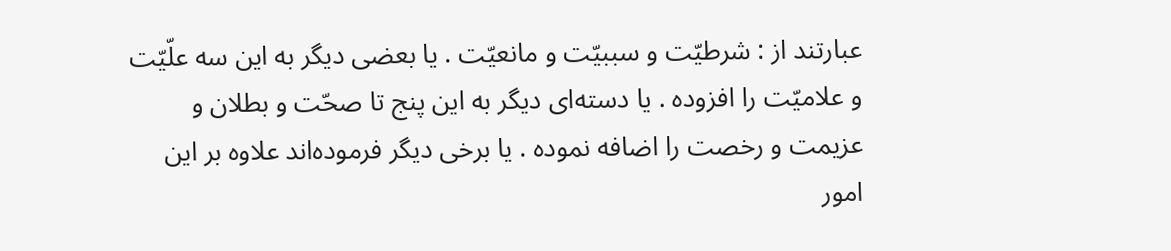عبارتند از : شرطيّت و سببيّت و مانعيّت . يا بعضى ديگر به اين سه علّيّت و علاميّت را افزوده . يا دسته‌اى ديگر به اين پنج تا صحّت و بطلان و عزيمت و رخصت را اضافه نموده . يا برخى ديگر فرموده‌اند علاوه بر اين امور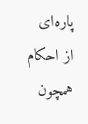پاره‌اى از احكام همچون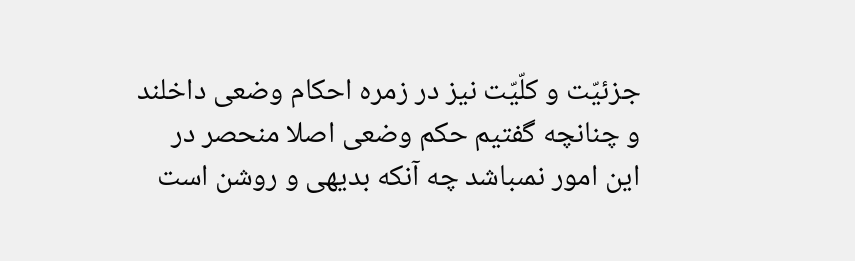جزئيّت و كلّيّت نيز در زمره احكام وضعى داخلند و چنانچه گفتيم حكم وضعى اصلا منحصر در اين امور نمىباشد چه آنكه بديهى و روشن است